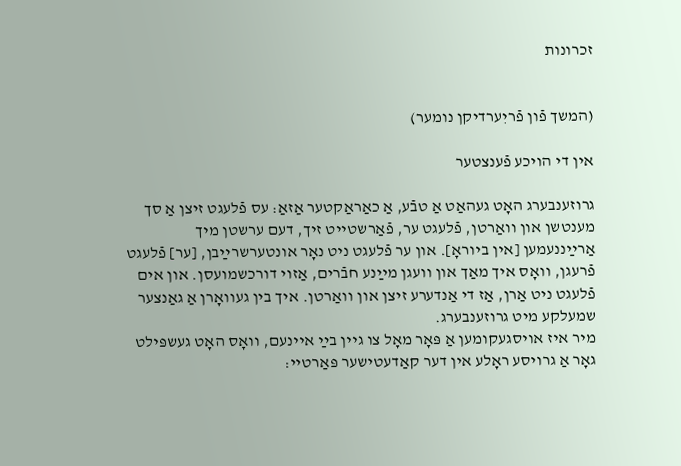זכרונות


(המשך פֿון פֿריִערדיקן נומער)

אין די הויכע פֿענצטער

גרוזענבערג האָט געהאַט אַ טבֿע, אַ כאַראַקטער אַזאַ: עס פֿלעגט זיצן אַ סך מענטשן און וואַרטן, פֿלעגט ער, פֿאַרשטייט זיך, דעם ערשטן מיך אַרײַננעמען [אין ביוראָ]. און ער פֿלעגט ניט נאָר אונטערשרײַבן, [ער] פֿלעגט פֿרעגן, וואָס איך מאַך און וועגן מײַנע חבֿרים, אַזוי דורכשמועסן. און אים פֿלעגט ניט אַרן, אַז די אַנדערע זיצן און וואַרטן. איך בין געוואָרן אַ גאַנצער שמעלקע מיט גרוזענבערג.
מיר איז אויסגעקומען אַ פּאָר מאָל צו גיין בײַ איינעם, וואָס האָט געשפּילט גאָר אַ גרויסע ראָלע אין דער קאַדעטישער פּאַרטיי: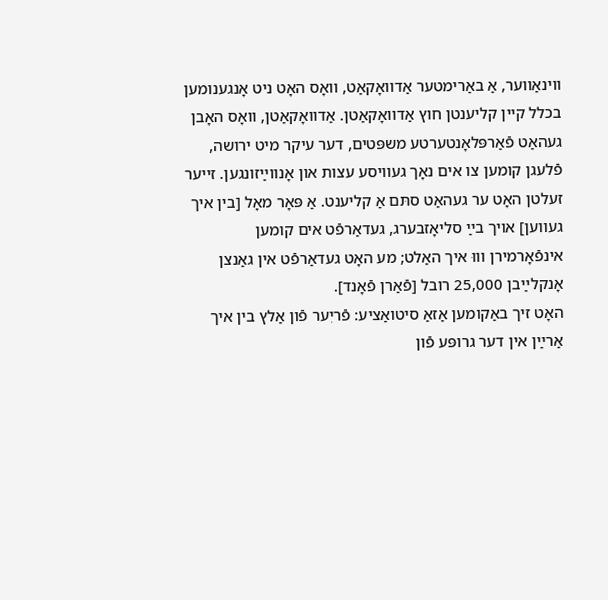ווינאַווער, אַ באַרימטער אַדוואָקאַט, וואָס האָט ניט אָנגענומען בכלל קיין קליענטן חוץ אַדוואָקאַטן. אַדוואָקאַטן, וואָס האָבן געהאַט פֿאַרפּלאָנטערטע משפּטים, דער עיקר מיט ירושה, פֿלעגן קומען צו אים נאָך געוויסע עצות און אָנווײַזונגען. זייער זעלטן האָט ער געהאַט סתּם אַ קליענט. אַ פּאָר מאָל [בין איך געווען] אויך בײַ סליאָזבערג, געדאַרפֿט אים קומען אינפֿאָרמירן וווּ איך האַלט; מע האָט געדאַרפֿט אין גאַנצן אָנקלײַבן 25,000 רובל [פֿאַרן פֿאָנד].
האָט זיך באַקומען אַזאַ סיטואַציע: פֿריִער פֿון אַלץ בין איך אַרײַן אין דער גרופּע פֿון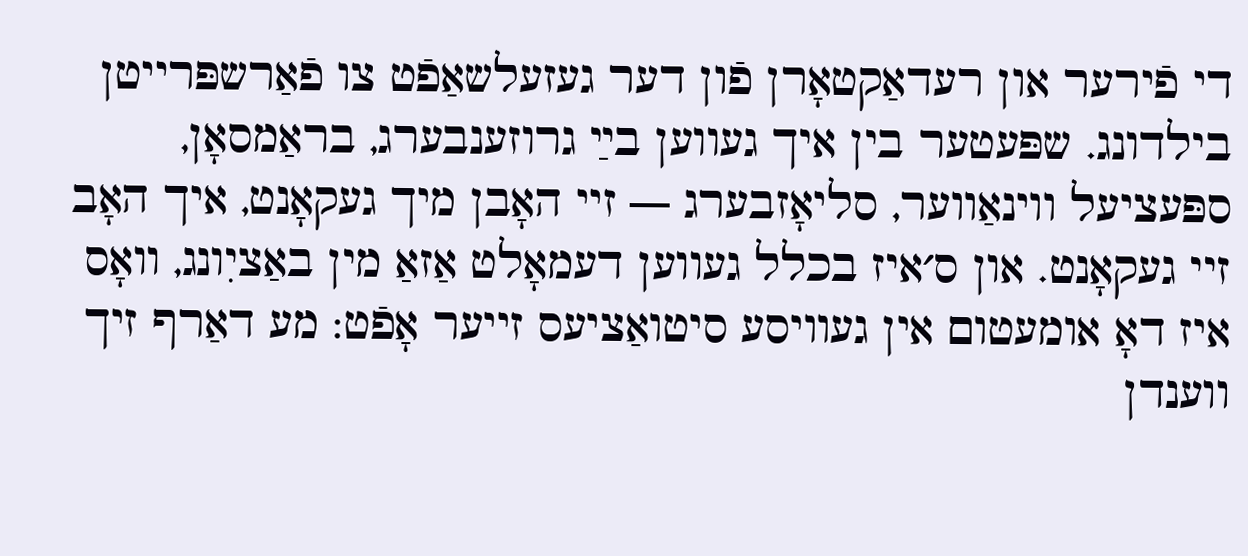די פֿירער און רעדאַקטאָרן פֿון דער געזעלשאַפֿט צו פֿאַרשפּרייטן בילדונג. שפּעטער בין איך געווען בײַ גרוזענבערג, בראַמסאָן, ספּעציעל ווינאַווער, סליאָזבערג — זיי האָבן מיך געקאָנט, איך האָב זיי געקאָנט. און ס׳איז בכלל געווען דעמאָלט אַזאַ מין באַציִונג, וואָס איז דאָ אומעטום אין געוויסע סיטואַציעס זייער אָפֿט: מע דאַרף זיך ווענדן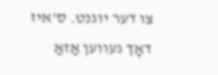צו דער יוגנט. ס’איז דאָך געווען אַזאַ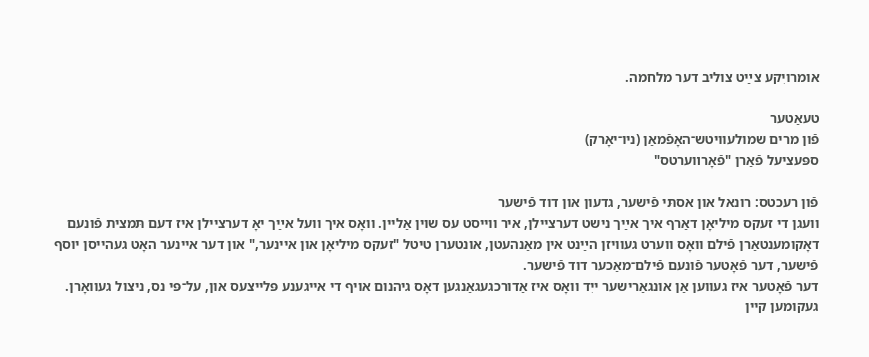אומרויִקע צײַט צוליב דער מלחמה.

טעאַטער
פֿון מרים שמולעוויטש־האָפֿמאַן (ניו־יאָרק)
ספּעציעל פֿאַרן "פֿאָרװערטס"

פֿון רעכטס: רונאל און אסתּי פֿישער, גדעון און דוד פֿישער
וועגן די זעקס מיליאָן דאַרף איך אײַך נישט דערציילן, איר ווייסט עס שוין אַליין. וואָס איך וועל אײַך יאָ דערציילן איז דעם תּמצית פֿונעם דאָקומענטאַרן פֿילם וואָס ווערט געוויזן הײַנט אין מאַנהעטן, אונטערן טיטל "זעקס מיליאָן און איינער," און דער איינער האָט געהייסן יוסף פֿישער, דער פֿאָטער פֿונעם פֿילם־מאַכער דוד פֿישער.
דער פֿאָטער איז געווען אַן אונגאַרישער ייִד וואָס איז אַדורכגעגאַנגען דאָס גיהנום אויף די אייגענע פּלייצעס און, על־פּי נס, ניצול געוואָרן. געקומען קיין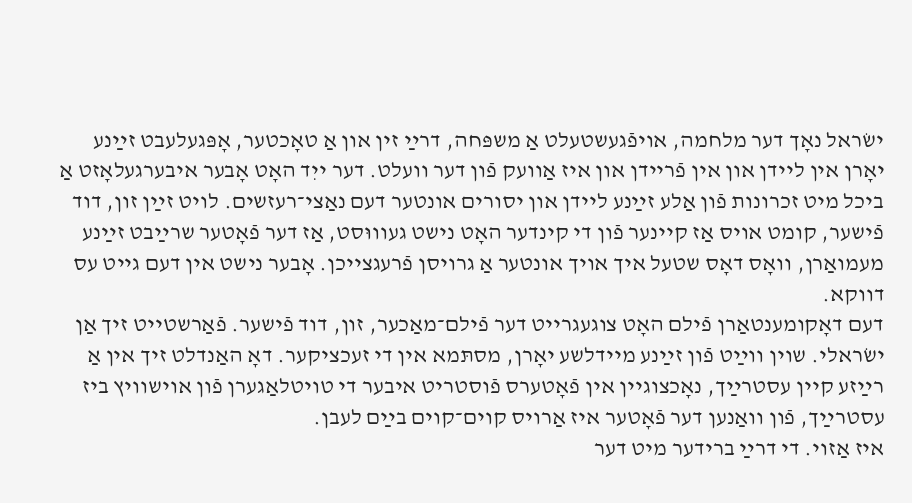ישׂראל נאָך דער מלחמה, אויפֿגעשטעלט אַ משפּחה, דרײַ זין און אַ טאָכטער, אָפּגעלעבט זײַנע יאָרן אין ליידן און אין פֿריידן און איז אַוועק פֿון דער וועלט. דער ייִד האָט אָבער איבערגעלאָזט אַ ביכל מיט זכרונות פֿון אַלע זײַנע ליידן און יסורים אונטער דעם נאַצי־רעזשים. לויט זײַן זון, דוד פֿישער, קומט אויס אַז קיינער פֿון די קינדער האָט נישט געוווּסט, אַז דער פֿאָטער שרײַבט זײַנע מעמואַרן, וואָס דאָס שטעל איך אויך אונטער אַ גרויסן פֿרעגצייכן. אָבער נישט אין דעם גייט עס דווקא.
דעם דאָקומענטאַרן פֿילם האָט צוגעגרייט דער פֿילם־מאַכער, זון, דוד פֿישער. פֿאַרשטייט זיך אַן ישׂראלי. שוין ווײַט פֿון זײַנע מיידלשע יאָרן, מסתּמא אין די זעכציקער. דאָ האַנדלט זיך אין אַ רײַזע קיין עסטרײַך, נאָכצוגיין אין פֿאָטערס פֿוסטריט איבער די טויטלאַגערן פֿון אוישוויץ ביז עסטרײַך, פֿון וואַנען דער פֿאָטער איז אַרויס קוים־קוים בײַם לעבן.
איז אַזוי. די דרײַ ברידער מיט דער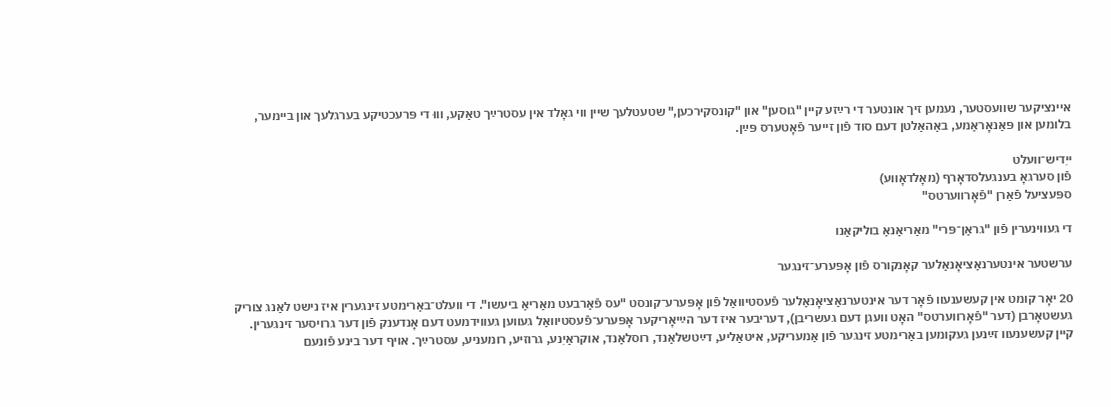איינציקער שוועסטער, נעמען זיך אונטער די רײַזע קיין "גוסען" און "קונסקירכען," שטעטלעך שיין ווי גאָלד אין עסטרײַך טאַקע, וווּ די פּרעכטיקע בערגלעך און ביימער, בלומען און פּאַנאָראַמע, באַהאַלטן דעם סוד פֿון זייער פֿאָטערס פּײַן.

ייִדיש־וועלט
פֿון סערגאָ בענגעלסדאָרף (מאָלדאָווע)
ספּעציעל פֿאַרן "פֿאָרװערטס"

די געווינערין פֿון "גראַן־פּרי" מאַריאַנאַ בוליקאַנו

ערשטער אינטערנאַציאָנאַלער קאָנקורס פֿון אָפּערע־זינגער

20 יאָר קומט אין קעשענעוו פֿאָר דער אינטערנאַציאָנאַלער פֿעסטיוואַל פֿון אָפּערע־קונסט "עס פֿאַרבעט מאַריאַ ביעשו". די וועלט־באַרימטע זינגערין איז נישט לאַנג צוריק געשטאָרבן (דער "פֿאָרווערטס" האָט וועגן דעם געשריבן), דעריבער איז דער הײַיאָריקער אָפּערע־פֿעסטיוואַל געווען געווידמעט דעם אָנדענק פֿון דער גרויסער זינגערין. קיין קעשענעוו זײַנען געקומען באַרימטע זינגער פֿון אַמעריקע, איטאַליע, דײַטשלאַנד, רוסלאַנד, אוקראַיִנע, גרוזיע, רומעניע, עסטרײַך. אויף דער בינע פֿונעם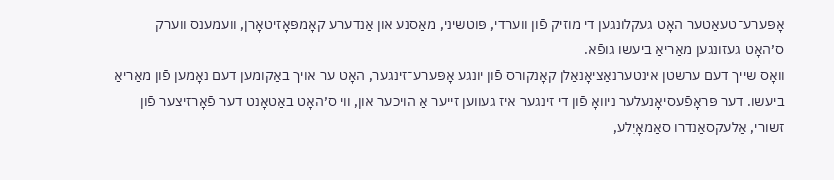אָפּערע־טעאַטער האָט געקלונגען די מוזיק פֿון ווערדי, פּוטשיני, מאַסנע און אַנדערע קאָמפּאָזיטאָרן, וועמענס ווערק ס׳האָט געזונגען מאַריאַ ביעשו גופֿא.
וואָס שייך דעם ערשטן אינטערנאַציאָנאַלן קאָנקורס פֿון יונגע אָפּערע־זינגער, האָט ער אויך באַקומען דעם נאָמען פֿון מאַריאַ ביעשו. דער פּראָפֿעסיאָנעלער ניוואָ פֿון די זינגער איז געווען זייער אַ הויכער און, ווי ס׳האָט באַטאָנט דער פֿאָרזיצער פֿון זשורי, אַלעקסאַנדרו סאַמאָיִלע,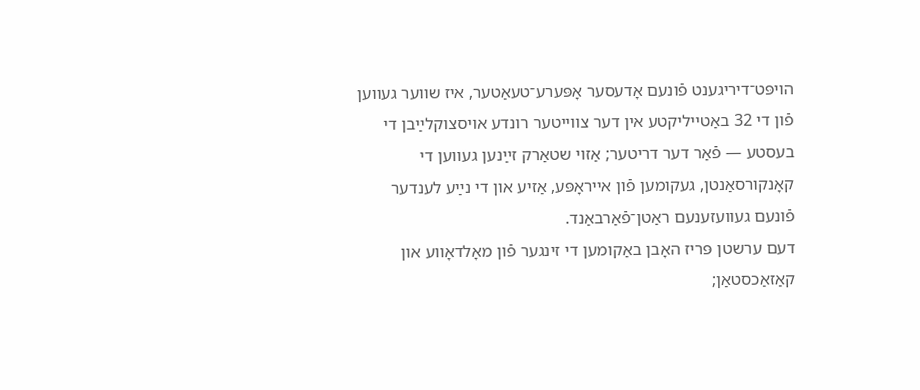הויפּט־דיריגענט פֿונעם אָדעסער אָפּערע־טעאַטער, איז שווער געווען פֿון די 32 באַטייליקטע אין דער צווייטער רונדע אויסצוקלײַבן די בעסטע — פֿאַר דער דריטער; אַזוי שטאַרק זײַנען געווען די קאָנקורסאַנטן, געקומען פֿון אייראָפּע, אַזיע און די נײַע לענדער פֿונעם געוועזענעם ראַטן־פֿאַרבאַנד.
דעם ערשטן פּריז האָבן באַקומען די זינגער פֿון מאָלדאָווע און קאַזאַכסטאַן;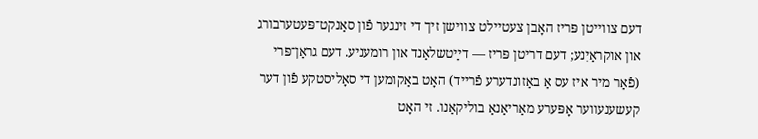דעם צווייטן פּריז האָבן צעטיילט צווישן זיך די זינגער פֿון סאַנקט־פּעטערבורג און אוקראַיִנע; דעם דריטן פּריז — דײַטשלאַנד און רומעניע. דעם גראַן־פּרי (פֿאַר מיר איז עס אַ באַזונדערע פֿרייד) האָט באַקומען די סאָליסטקע פֿון דער קעשענעווער אָפּערע מאַריאַנאַ בוליקאַנו. זי האָט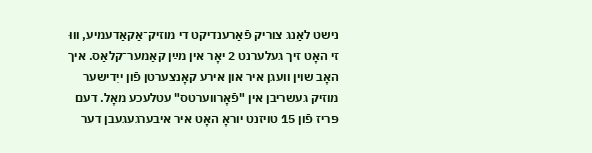נישט לאַנג צוריק פֿאַרענדיקט די מוזיק־אַקאַדעמיע, וווּ זי האָט זיך געלערנט 2 יאָר אין מײַן קאַמער־קלאַס. איך האָב שוין וועגן איר און אירע קאָנצערטן פֿון ייִדישער מוזיק געשריבן אין "פֿאָרווערטס" עטלעכע מאָל. דעם פּריז פֿון 15 טויזנט יוראָ האָט איר איבערגעגעבן דער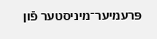פּרעמיער־מיניסטער פֿון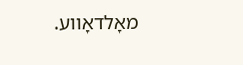מאָלדאָווע.